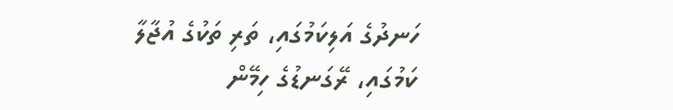ހަނދުގެ އަލިކަމުގައި، ތަރި ތަކުގެ އުޖާލާ ކަމުގައި، ރޭގަނޑުގެ ހިމޭން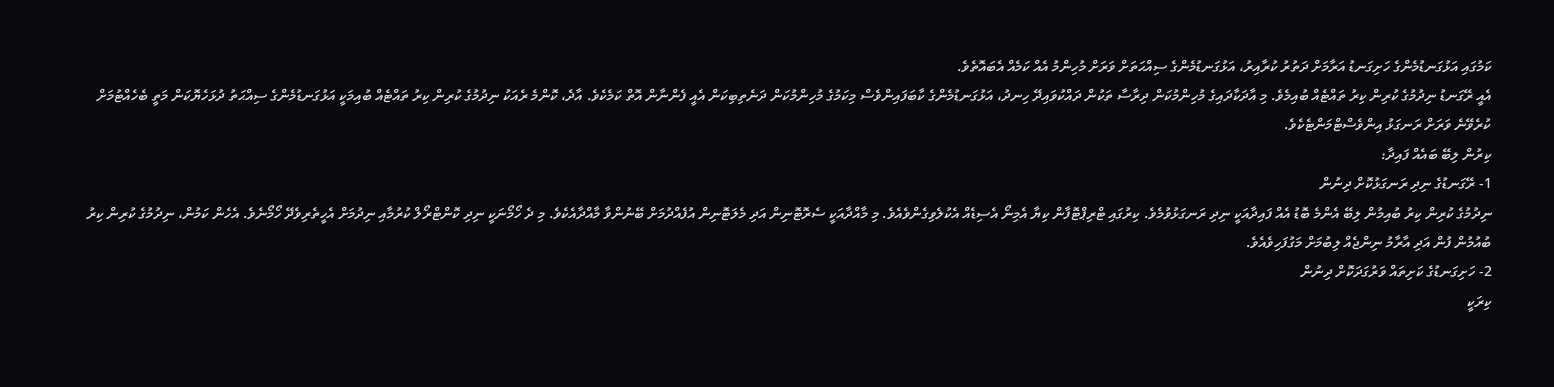ކަމުގައި އަޅުގަނޑުމެންގެ ހަށިގަނޑު އަރާމަށް ދަތުރު ކުރާއިރު، އަޅުގަނޑުމެންގެ ސިއްޙަތަށް ވަރަށް މުހިންމު އެއް ކަމެއް އެބައޮތެވެ.
އެއީ ރޭގަނޑު ނިދުމުގެ ކުރިން ކިރު ތައްޓެއް ބުއިމެވެ. މި އާދަކާދައިގެ މުހިންމުކަން ދިރާސާ ތަކުން ދައްކުވައިދޭ ހިނދު، އަޅުގަނޑުމެންގެ ކާބަފައިންވެސް މިކަމުގެ މުހިންމުކަން ދަނެތިބިކަން އެއީ ފެންނާން އޮތް ކަމެކެވެ. އާދެ، ކޮންމެ ރެއަކު ނިދުމުގެ ކުރިން ކިރު ތައްޓެއް ބުއިމަކީ އަޅުގަނޑުމެންގެ ސިއްޙަތު ދުޅަހެޔޮކަން މަތީ ބެހެއްޓުމަށް ކުރެވޭނެ ވަރަށް ރަނގަޅު އިންވެސްޓްމަންޓެކެވެ.
ކިރުން ލިބޭ ބައެއް ފައިދާ:
1- ރޭގަނޑުގެ ނިދި ރަނގަޅުކޮށް ދިނުން
ނިދުމުގެ ކުރިން ކިރު ބުއިމުން ލިބޭ އެންމެ ބޮޑު އެއް ފައިދާއަކީ ނިދި ރަނގަޅުވުމެވެ. ކިރުގައި ޓްރިޕްޓޮފާން ކިޔާ އެމިނޯ އެސިޑެއް އެކުލެވިގެންވެއެވެ. މި މާއްދާއަކީ ސެރޮޓޮނިން އަދި މެލަޓޮނިން އުފެއްދުމަށް ބޭނުންވާ މާއްދާއެކެވެ. މި ދެ ހޯމޯނަކީ ނިދި ކޮންޓްރޯލް ކުރުމާއި ނިދުމަށް އެހީތެރިވެދޭ ހޯމޯނެވެ. އެހެން ކަމުން، ނިދުމުގެ ކުރިން ކިރު ބުއުމުން ފުން އަދި އާރާމު ނިންޖެއް ލިބުމަށް މަގުފަހިވެއެވެ.
2- ހަށިގަނޑުގެ ކަށިތައް ވަރުގަދަކޮށް ދިނުން
ކިރަކީ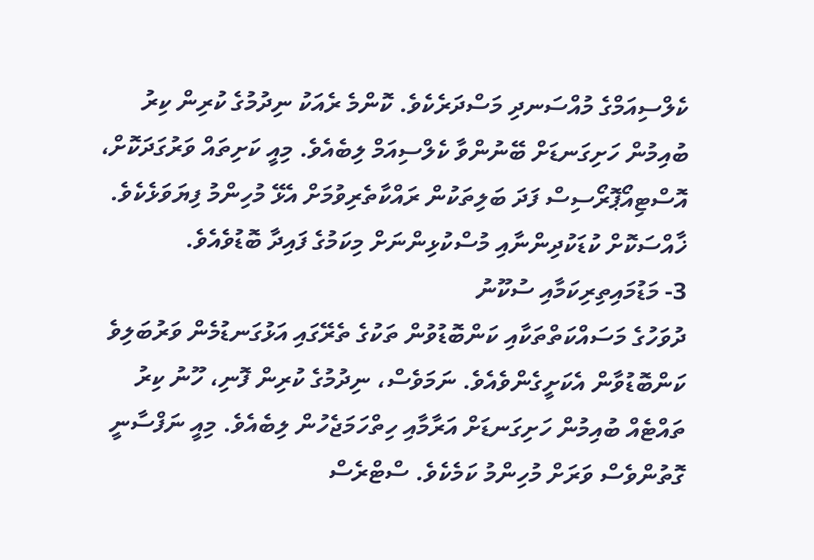ކެލްސިއަމްގެ މުއްސަނދި މަސްދަރެކެވެ. ކޮންމެ ރެއަކު ނިދުމުގެ ކުރިން ކިރު ބުއިމުން ހަށިގަނޑަށް ބޭނުންވާ ކެލްސިއަމް ލިބެއެވެ. މިއީ ކަށިތައް ވަރުގަދަކޮށް، އޮސްޓިއޯޕޮރޯސިސް ފަދަ ބަލިތަކުން ރައްކާތެރިވުމަށް އެޅޭ މުހިންމު ފިޔަވަޅެކެވެ. ޚާއްސަކޮށް ކުޑަކުދިންނާއި މުސްކުޅިންނަށް މިކަމުގެ ފައިދާ ބޮޑުވެއެވެ.
3- މަޑުމައިތިރިކަމާއި ސުކޫނު
ދުވަހުގެ މަސައްކަތްތަކާއި ކަންބޮޑުވުން ތަކުގެ ތެރޭގައި އަޅުގަނޑުމެން ވަރުބަލިވެ ކަންބޮޑުވާން އެކަށީގެންވެއެވެ. ނަމަވެސް، ނިދުމުގެ ކުރިން ފޮނި، ހޫނު ކިރު ތައްޓެއް ބުއިމުން ހަށިގަނޑަށް އަރާމާއި ހިތްހަމަޖެހުން ލިބެއެވެ. މިއީ ނަފްސާނީ ގޮތުންވެސް ވަރަށް މުހިންމު ކަމެކެވެ. ސްޓްރެސް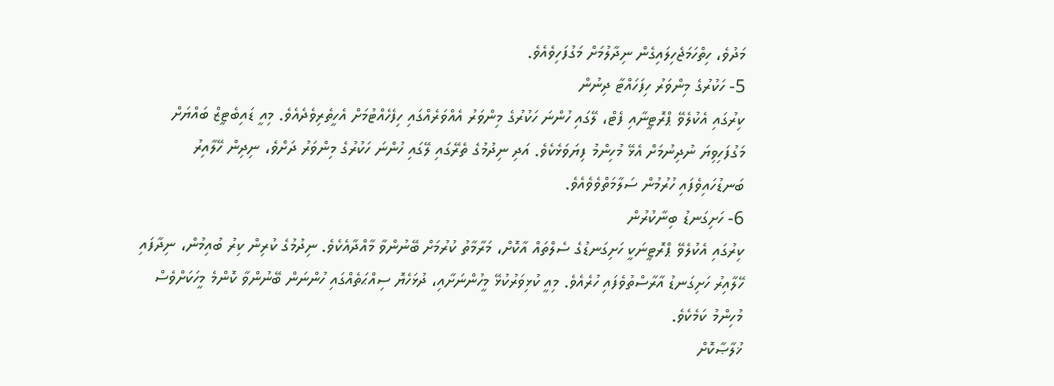މަދުވެ، ހިތްހަމަޖެހިލައިގެން ނިދާލުމަށް މަގުފަހިވެއެވެ.
5- ހަކުރުގެ މިންވަރު ހިފަހައްޓާ ދިނުން
ކިރުގައި އެކުލެވޭ ޕްރޮޓީނާއި ފެޓް، ލޭގައި ހުންނަ ހަކުރުގެ މިންވަރު އެއްވަރެއްގައި ހިފެހެއްޓުމަށް އެހީތެރިވެދެއެވެ. މިއީ ޑައިބެޓީޒް ބައްޔަށް މަގުފަހިވިޔަ ނުދިނުމަށް އެޅޭ މުހިންމު ފިޔަވަޅެކެވެ. އަދި ނިދުމުގެ ތެރޭގައި ލޭގައި ހުންނަ ހަކުރުގެ މިންވަރު ދަށްވެ، ނިދިން ހޭލާއިރު ބަނޑުހައިވެފައި ހުރުމުން ސަލާމަތްވެވެއެވެ.
6- ހަށިގަނޑު ބިނާކުރުން
ކިރުގައި އެކުލެވޭ ޕްރޮޓީނަކީ ހަށިގަނޑުގެ ސެލްތައް އާކޮށް، މަރާމާތު ކުރުމަށް ބޭނުންވާ މާއްދާއެކެވެ. ނިދުމުގެ ކުރިން ކިރު ބުއިމުން، ނިދާފައި ހޭލާއިރު ހަށިގަނޑު އާރާސްތުވެފައި ހުރެއެވެ. މިއީ ކުޅިވަރުކުޅޭ މީހުންނަށާއި، ދުޅަހެޔޮ ސިއްޙަތެއްގައި ހުންނަން ބޭނުންވާ ކޮންމެ މީހަކަށްވެސް މުހިންމު ކަމެކެވެ.
ޚުލާޞާކޮށް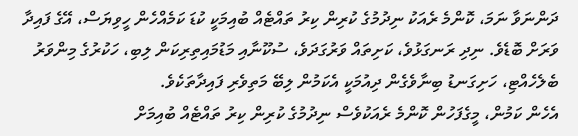ދަންނަވާ ނަމަ، ކޮންމެ ރެއަކު ނިދުމުގެ ކުރިން ކިރު ތައްޓެއް ބުއިމަކީ ކުޑަ ކަމެއްހެން ހީވިޔަސް، އޭގެ ފައިދާ ވަރަށް ބޮޑެވެ. ނިދި ރަނގަޅުވެ، ކަށިތައް ވަރުގަދަވެ، ސުކޫނާއި މަޑުމައިތިރިކަން ލިބި، ހަކުރުގެ މިންވަރު ބެލެހެއްޓި، ހަށިގަނޑު ބިނާވެގެން ދިއުމަކީ އެކަމުން ލިބޭ މަތިވެރި ފައިދާތަކެވެ.
އެހެން ކަމުން، މީގެފަހުން ކޮންމެ ރެއަކުވެސް ނިދުމުގެ ކުރިން ކިރު ތައްޓެއް ބުއިމަށް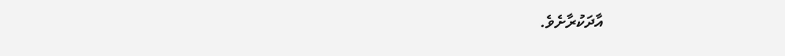އާދަކުރާށެވެ.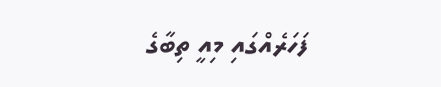ފަހަރެއްގައި މިއީ ތިބާގެ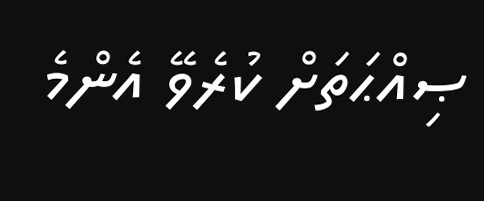ޞިއްޙަތަށް ކުރެވޭ އެންމެ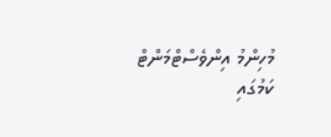މުހިންމު އިންވެސްޓްމަންޓް ކަމުގައި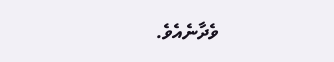ވެދާނެއެވެ.